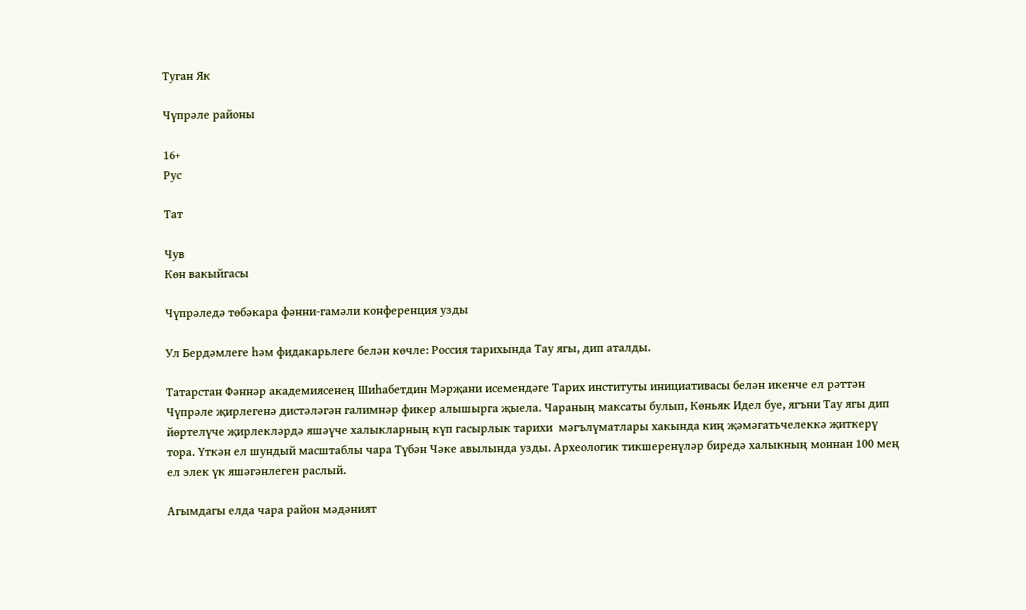Туган Як

Чүпрәле районы

16+
Рус

Тат

Чув
Көн вакыйгасы

Чүпрәледә төбәкара фәнни-гамәли конференция узды

Ул Бердәмлеге һәм фидакарьлеге белән көчле: Россия тарихында Тау ягы, дип аталды.

Татарстан Фәннәр академиясенең Шиһабетдин Мәрҗани исемендәге Тарих институты инициативасы белән икенче ел рәттән Чүпрәле җирлегенә дистәләгән галимнәр фикер алышырга җыела. Чараның максаты булып, Көньяк Идел буе, ягъни Тау ягы дип йөртелүче җирлекләрдә яшәүче халыкларның күп гасырлык тарихи  мәгълүматлары хакында киң җәмәгатьчелеккә җиткерү тора. Үткән ел шундый масштаблы чара Түбән Чәке авылында узды. Археологик тикшеренүләр биредә халыкның моннан 100 мең ел элек үк яшәгәнлеген раслый.

Агымдагы елда чара район мәдәният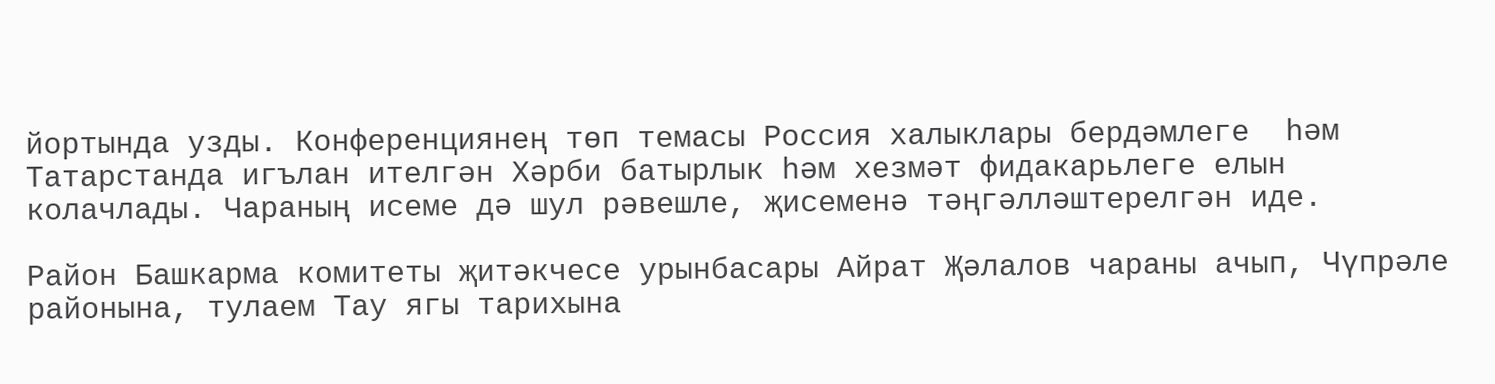йортында узды. Конференциянең төп темасы Россия халыклары бердәмлеге  һәм Татарстанда игълан ителгән Хәрби батырлык һәм хезмәт фидакарьлеге елын колачлады. Чараның исеме дә шул рәвешле, җисеменә тәңгәлләштерелгән иде.

Район Башкарма комитеты җитәкчесе урынбасары Айрат Җәлалов чараны ачып, Чүпрәле районына, тулаем Тау ягы тарихына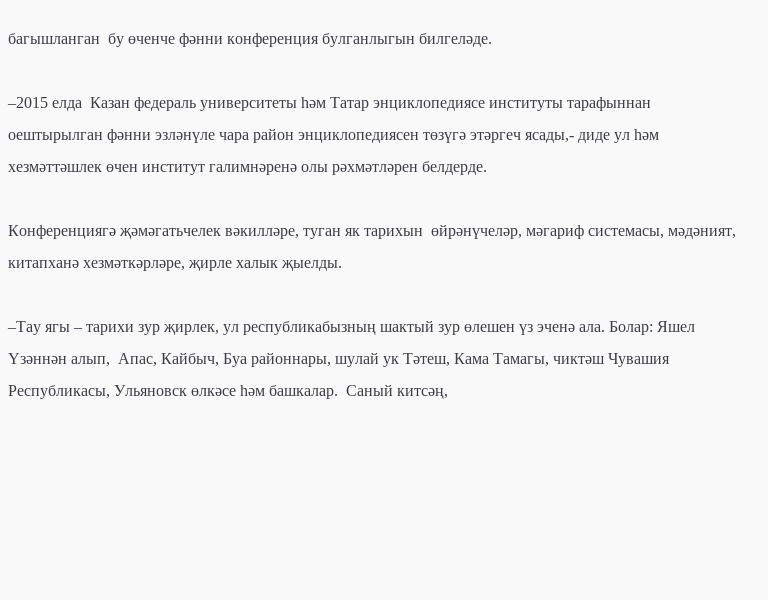багышланган  бу өченче фәнни конференция булганлыгын билгеләде.

–2015 елда  Казан федераль университеты һәм Татар энциклопедиясе институты тарафыннан оештырылган фәнни эзләнүле чара район энциклопедиясен төзүгә этәргеч ясады,- диде ул һәм хезмәттәшлек өчен институт галимнәренә олы рәхмәтләрен белдерде.

Конференциягә җәмәгатьчелек вәкилләре, туган як тарихын  өйрәнүчеләр, мәгариф системасы, мәдәният, китапханә хезмәткәрләре, җирле халык җыелды.

–Тау ягы – тарихи зур җирлек, ул республикабызның шактый зур өлешен үз эченә ала. Болар: Яшел Үзәннән алып,  Апас, Кайбыч, Буа районнары, шулай ук Тәтеш, Кама Тамагы, чиктәш Чувашия Республикасы, Ульяновск өлкәсе һәм башкалар.  Саный китсәң,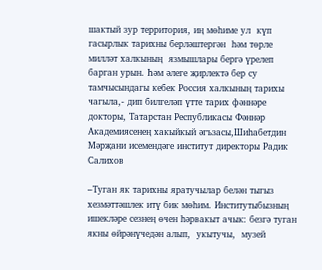шактый зур территория, иң мөһиме ул  күп гасырлык тарихны берләштергән  һәм төрле милләт халкының  язмышлары бергә үрелеп барган урын. Һәм әлеге җирлектә бер су тамчысындагы кебек Россия халкының тарихы чагыла,- дип билгеләп үтте тарих фәннәре докторы, Татарстан Республикасы Фәннәр Академиясенең хакыйкый әгъзасы,Шиһабетдин Мәрҗани исемендәге институт директоры Радик Салихов

–Туган як тарихны яратучылар белән тыгыз хезмәттәшлек итү бик мөһим. Институтыбызның ишекләре сезнең өчен һәрвакыт ачык: безгә туган якны өйрәнүчедән алып,  укытучы,  музей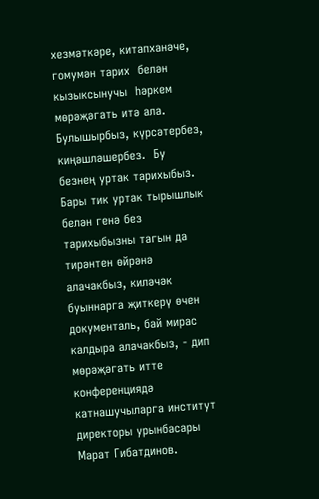хезмәткәре, китапханәче, гомумән тарих  белән кызыксынучы  һәркем  мөрәҗәгать итә ала. Булышырбыз, күрсәтербез, киңәшләшербез.  Бу безнең уртак тарихыбыз. Бары тик уртак тырышлык белән генә без тарихыбызны тагын да  тирәнтен өйрәнә алачакбыз, киләчәк буыннарга җиткерү өчен документаль, бай мирас калдыра алачакбыз, - дип мөрәҗәгать итте конференциядә катнашучыларга институт директоры урынбасары Марат Гибатдинов.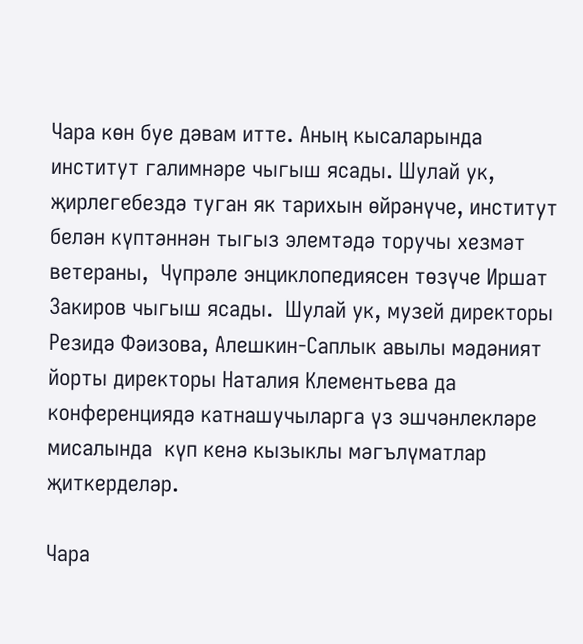Чара көн буе дәвам итте. Аның кысаларында институт галимнәре чыгыш ясады. Шулай ук, җирлегебездә туган як тарихын өйрәнүче, институт белән күптәннән тыгыз элемтәдә торучы хезмәт ветераны,  Чүпрәле энциклопедиясен төзүче Иршат Закиров чыгыш ясады.  Шулай ук, музей директоры Резидә Фәизова, Алешкин-Саплык авылы мәдәният йорты директоры Наталия Клементьева да конференциядә катнашучыларга үз эшчәнлекләре мисалында  күп кенә кызыклы мәгълүматлар җиткерделәр.

Чара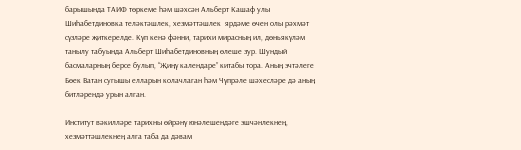барышында ТАИФ төркеме һәм шәхсән Альберт Кашаф улы Шиһабетдиновка теләктәшлек, хезмәттәшлек  ярдәме өчен олы рәхмәт сүзләре җиткерелде. Күп кенә фәнни, тарихи мирасның ил, дөньякүләм танылу табуында Альберт Шиһабетдиновның өлеше зур. Шундый басмаларның берсе булып, “Җиңү календаре” китабы тора. Аның эчтәлеге Бөек Ватан сугышы елларын колачлаган һәм Чүпрәле шәхесләре дә аның битләрендә урын алган.

Институт вәкилләре тарихны өйрәнү юнәлешендәге эшчәнлекнең, хезмәттәшлекнең алга таба да дәвам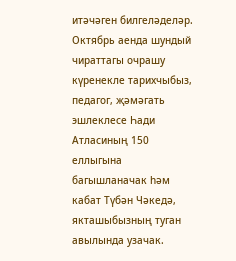итәчәген билгеләделәр. Октябрь аенда шундый чираттагы очрашу  күренекле тарихчыбыз, педагог, җәмәгать эшлеклесе Һади Атласиның 150 еллыгына багышланачак һәм кабат Түбән Чәкедә, якташыбызның туган авылында узачак.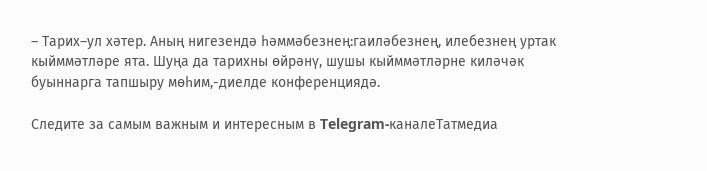– Тарих–ул хәтер. Аның нигезендә һәммәбезнең:гаиләбезнең, илебезнең уртак кыйммәтләре ята. Шуңа да тарихны өйрәнү, шушы кыйммәтләрне киләчәк буыннарга тапшыру мөһим,-диелде конференциядә.

Следите за самым важным и интересным в Telegram-каналеТатмедиа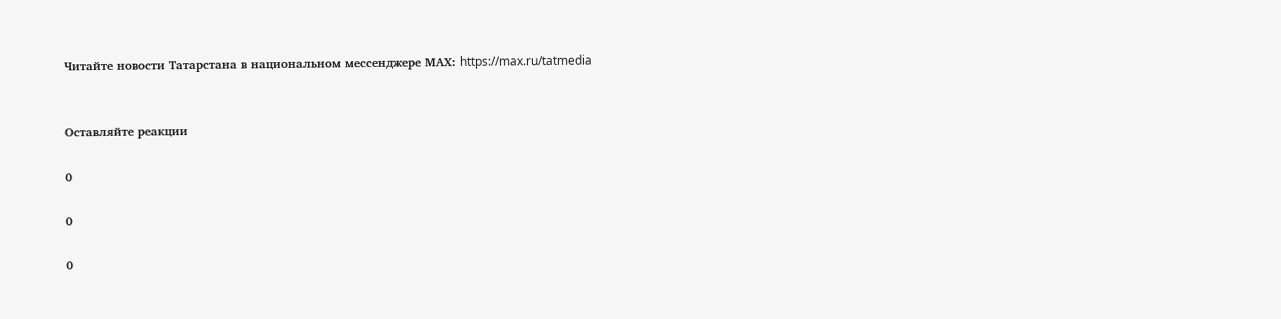Читайте новости Татарстана в национальном мессенджере MАХ: https://max.ru/tatmedia


Оставляйте реакции

0

0

0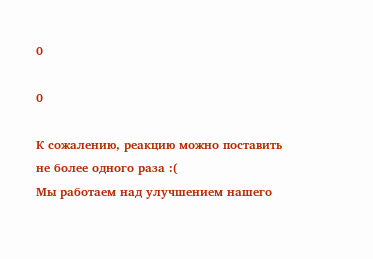0

0

К сожалению, реакцию можно поставить не более одного раза :(
Мы работаем над улучшением нашего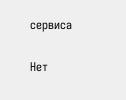сервиса

Нет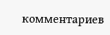комментариев